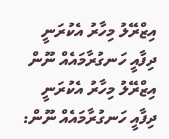އިޒްރޭލު މިހާރު އެކުރަނީ ދިފާއީ ހަނގުރާމައެއް ނޫން
އިޒްރޭލު މިހާރު އެކުރަނީ ދިފާއީ ހަނގުރާމައެއް ނޫން: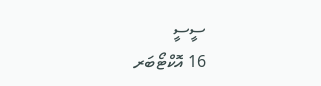ސީސީ
16 އޮކްޓޯބަރ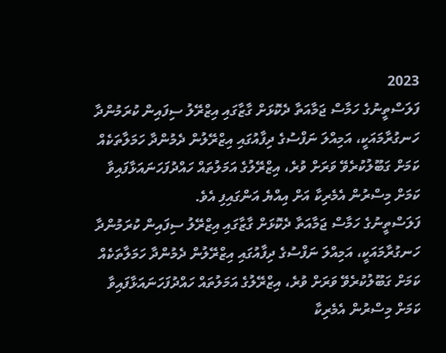2023
ފަލަސްތީނުގެ ހަމާސް ޖަމާއަތާ ދެކޮޅަށް ގާޒާގައި އިޒްރޭލު ސިފައިން ކުރަމުންދާ ހަނގުރާމައަކީ، އަމިއްލަ ނަފްސުގެ ދިފާއުގައި އިޒްރޭލުން ދެމުންދާ ހަމަލާތަކެއް ކަމަށް ގަބޫލުކުރެވޭ ވަރަށް ވުރެ، އިޒްރޭލުގެ އަމަލުތައް ހައްދުފަހަނައަޅާފައިވާ ކަމަށް މިސްރުން އެމެރިކާ އަށް އިއްޔެ އަންގައިފި އެވެ.
ފަލަސްތީނުގެ ހަމާސް ޖަމާއަތާ ދެކޮޅަށް ގާޒާގައި އިޒްރޭލު ސިފައިން ކުރަމުންދާ ހަނގުރާމައަކީ، އަމިއްލަ ނަފްސުގެ ދިފާއުގައި އިޒްރޭލުން ދެމުންދާ ހަމަލާތަކެއް ކަމަށް ގަބޫލުކުރެވޭ ވަރަށް ވުރެ، އިޒްރޭލުގެ އަމަލުތައް ހައްދުފަހަނައަޅާފައިވާ ކަމަށް މިސްރުން އެމެރިކާ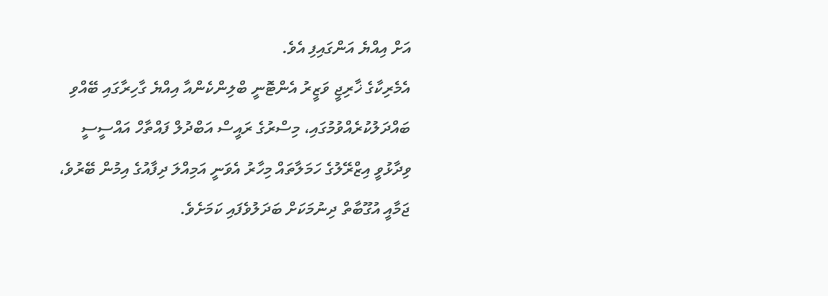އަށް އިއްޔެ އަންގައިފި އެވެ.
އެމެރިކާގެ ޚާރިޖީ ވަޒީރު އެންޓޮނީ ބްލިންކެންއާ އިއްޔެ ގާހިރާގައި ބޭއްވި ބައްދަލުކުރެއްވުމުގައި، މިސްރުގެ ރައީސް އަބްދުލް ފައްތާހް އައްސީސީ ވިދާޅުވީ އިޒްރޭލުގެ ހަމަލާތައް މިހާރު އެވަނީ އަމިއްލަ ދިފާއުގެ އިމުން ބޭރުވެ، ޖަމާއީ އުގޫބާތް ދިނުމަކަށް ބަދަލުވެފައި ކަމަށެވެ.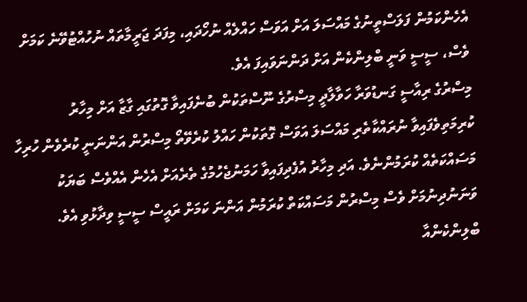އެހެންކަމުން ފަލަސްތީނުގެ މައްސަލަ އަށް އަވަސް ހައްލެއް ނުހޯދައި، މިފަދަ ޖަރީމާތައް ނުހުއްޓުވޭނެ ކަމަށް ވެސް، ސީސީ ވަނީ ބްލިންކެން އަށް ދަންނަވައިފަ އެވެ.
މިސްރުގެ ރިއާސީ ގަނޑުވަރާ ހަވާލާދީ މިސްރުގެ ނޫސްތަކުން ބުނެފައިވާ ގޮތުގައި ގާޒާ އަށް މިހާރު ކުރިމަތިވެފައިވާ ނުރައްކާތެރި މައްސަލަ އަވަސް ގޮތަކުން ހައްލު ކުރެވޭތޯ މިސްރުން އަންނަނީ ކުރެވެން ހުރިހާ މަސައްކަތެއް ކުރަމުންނެވެ. އަދި މިހާރު އުފެދިފައިވާ ހަމަނުޖެހުމުގެ ތެރެއަށް އެހެން އެއްވެސް ބަޔަކު ވަނަނުދިނުމަށް ވެސް މިސްރުން މަސައްކަތް ކުރަމުން އަންނަ ކަމަށް ރައީސް ސީސީ ވިދާޅުވި އެވެ.
ބްލިންކެންއާ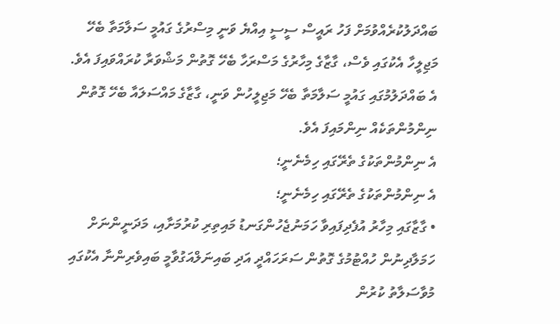ބައްދަލުކުރެއްވުމަށް ފަހު ރައީސް ސީސީ އިއްޔެ ވަނީ މިސްރުގެ ގައުމީ ސަލާމަތާ ބެހޭ މަޖިލީހާ އެކުގައި ވެސް، ގާޒާގެ މިހާރުގެ މަސްރަހާ ބެހޭ ގޮތުން މަޝްވަރާ ކުރައްވައިފަ އެވެ. އެ ބައްދަލުމުގައި ގައުމީ ސަލާމަތާ ބެހޭ މަޖިލީހުން ވަނީ، ގާޒާގެ މައްސަލައާ ބެހޭ ގޮތުން ނިންމުންތަކެއް ނިންމައިފަ އެވެ.
އެ ނިންމުންތަކުގެ ތެރޭގައި ހިމެނެނީ؛
އެ ނިންމުންތަކުގެ ތެރޭގައި ހިމެނެނީ؛
• ގާޒާގައި މިހާރު އުފެދިފައިވާ ހަމަނުޖެހުންގަނޑު މައިތިރި ކުރުމަށާއި، މަދަނީންނަށް ހަމަލާދިނުން ހުއްޓުމުގެ ގޮތުން ސަރަހައްދީ އަދި ބައިނަލްއަގުވާމީ ބައިވެރިންނާ އެކުގައި މުވާސަލާތު ކުރުން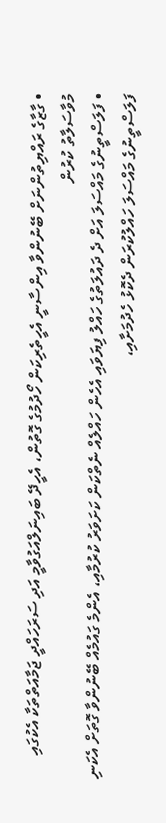• ގާޒާގެ ރައްޔިތުންނަށް ބޭނުންވާ އިންސާނީ އެހީތެރިކަން ހޯދުމުގެ ގޮތުން، އެހީދޭ ބައިނަލްއަގުވާމީ އަދި ސަރަހައްދީ ޖަމާއަތްތަކާ އެކުގައި މުވާސަލާތު ކުރުން
• ފަލަސްތީނުގެ މައްސަލަ އަށް ދެ ދައުލަތުގެ ހައްލު ފިޔަވައި އެހެން ހައްލެއް ނެތްކަން ކަށަވަރު ކުރުމާއި، އެންމެ ގައުމެއް ބޭނުންވާ ގޮތަށް އެކަނި ފަލަސްތީނުގެ މައްސަލަ ހައްލުކުރަން ދެކޮޅު ހެދުމަށާއި،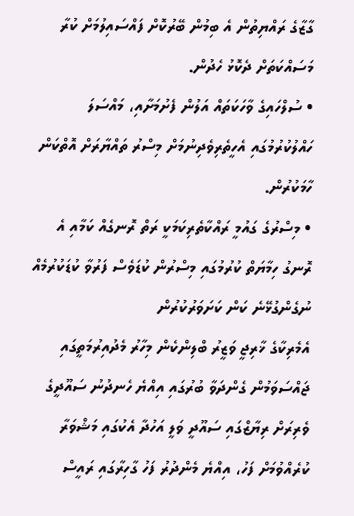ގާޒާގެ ރައްޔިތުން އެ ބިމުން ބޭރުކޮށް ފައްސައިލުމަށް ކުރާ މަސައްކަތަށް ދެކޮޅު ހެދުން.
• ސުލްހައިގެ ވާހަކަތައް އަލުން ފެށުމަށާއި، މައްސަލަ ހައްލުކުރުމުގައި އެހީތެރިވެދިނުމަށް މިސްރު ތައްޔާރަށް އޮތްކަން ހާމަކުރުން.
• މިސްރުގެ ގައުމީ ރައްކާތެރިކަމަކީ ރަތް ރޮނގެއް ކަމާއި އެ ރޮނގު ހިމާޔަތް ކުރުމުގައި މިސްރުން ކުޑަވެސް ފަރުވާ ކުޑަކުރުމެއް ނުގެންގުޅޭނެ ކަން ކަށަވަރުކުރުން
އެމެރިކާގެ ޚާރިޖީ ވަޒީރު ބްލިންކެން މިހާރު މެދުއިރުމަތީގައި ޖައްސަވަމުން ގެންދަވާ ބުރުގައި އިއްޔެ ހެނދުނު ސައޫދީގެ ވެރިރަށް ރިޔާޒްގައި ސައޫދީ ވަލީ އަހުދާ އެކުގައި މަޝްވަރާ ކުރެއްވުމަށް ފަހު، އިއްޔެ މެންދުރު ފަހު ގާހިރާގައި ރައީސް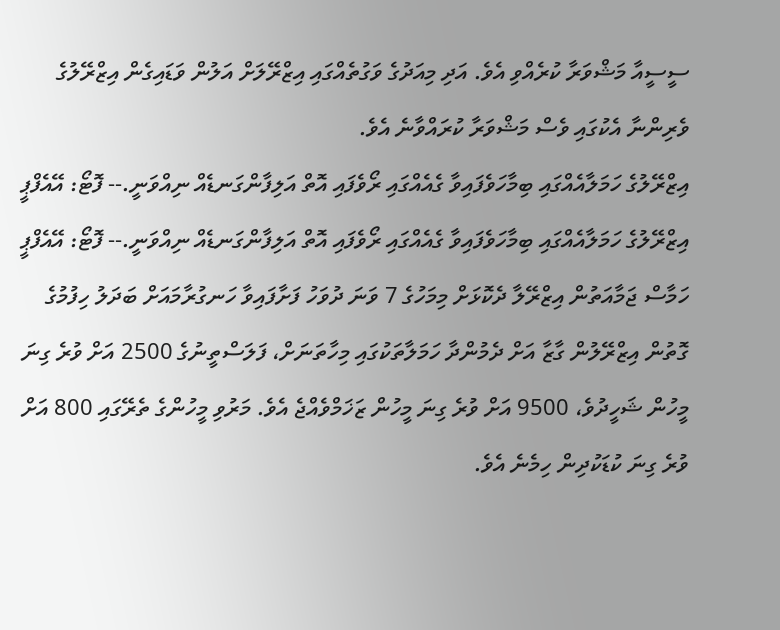ސީސީއާ މަޝްވަރާ ކުރެއްވި އެވެ. އަދި މިއަދުގެ ވަގުތެއްގައި އިޒްރޭލަށް އަލުން ވަޑައިގެން އިޒްރޭލުގެ ވެރިންނާ އެކުގައި ވެސް މަޝްވަރާ ކުރައްވާނެ އެވެ.
އިޒްރޭލުގެ ހަމަލާއެއްގައި ބިމާހަވެފައިވާ ގެއެއްގައި ރޯވެފައި އޮތް އަލިފާންގަނޑެއް ނިއްވަނީ.-- ފޮޓޯ: އޭއެފްޕީ
އިޒްރޭލުގެ ހަމަލާއެއްގައި ބިމާހަވެފައިވާ ގެއެއްގައި ރޯވެފައި އޮތް އަލިފާންގަނޑެއް ނިއްވަނީ.-- ފޮޓޯ: އޭއެފްޕީ
ހަމާސް ޖަމާއަތުން އިޒްރޭލާ ދެކޮޅަށް މިމަހުގެ 7 ވަނަ ދުވަހު ފަށާފައިވާ ހަނގުރާމައަށް ބަދަލު ހިފުމުގެ ގޮތުން އިޒްރޭލުން ގާޒާ އަށް ދެމުންދާ ހަމަލާތަކުގައި މިހާތަނަށް، ފަލަސްތީނުގެ 2500 އަށް ވުރެ ގިނަ މީހުން ޝަހީދުވެ، 9500 އަށް ވުރެ ގިނަ މީހުން ޒަޚަމްވެއްޖެ އެވެ. މަރުވި މީހުންގެ ތެރޭގައި 800 އަށް ވުރެ ގިނަ ކުޑަކުދިން ހިމެނެ އެވެ.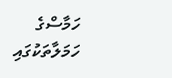ހަމާސްގެ ހަމަލާތަކުގައި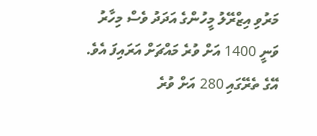މަރުވި އިޒްރޭލު މީހުންގެ އަދަދު ވެސް މިހާރު ވަނީ 1400 އަށް ވުރެ މައްޗަށް އަރައިފަ އެވެ. އޭގެ ތެރޭގައި 280 އަށް ވުރެ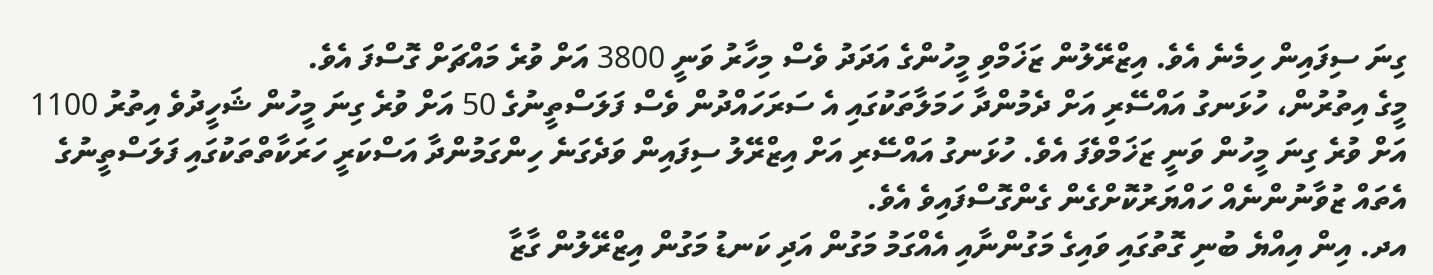ގިނަ ސިފައިން ހިމެނެ އެވެ. އިޒްރޭލުން ޒަޚަމްވި މީހުންގެ އަދަދު ވެސް މިހާރު ވަނީ 3800 އަށް ވުރެ މައްޗަށް ގޮސްފަ އެވެ.
މީގެ އިތުރުން، ހުޅަނގު އައްސޭރި އަށް ދެމުންދާ ހަމަލާތަކުގައި އެ ސަރަހައްދުން ވެސް ފަލަސްތީނުގެ 50 އަށް ވުރެ ގިނަ މީހުން ޝަހީދުވެ އިތުރު 1100 އަށް ވުރެ ގިނަ މީހުން ވަނީ ޒަޚަމްވެފަ އެވެ. ހުޅަނގު އައްސޭރި އަށް އިޒްރޭލު ސިފައިން ވަދެގަނެ ހިންގަމުންދާ އަސްކަރީ ހަރަކާތްތަކުގައި ފަލަސްތީނުގެ އެތައް ޒުވާނުންނެއް ހައްޔަރުކޮށްގެން ގެންގޮސްފައިވެ އެވެ.
އދ. އިން އިއްޔެ ބުނި ގޮތުގައި ވައިގެ މަގުންނާއި އެއްގަމު މަގުން އަދި ކަނޑު މަގުން އިޒްރޭލުން ގާޒާ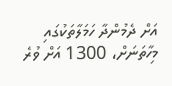އަށް ދެމުންދާ ހަމަލާތަކުގައި މިހާތަނަށް، 1300 އަށް ވުރެ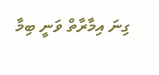ގިނަ އިމާރާތް ވަނީ ބިމާ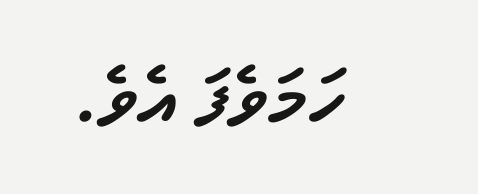ހަމަވެފަ އެވެ.